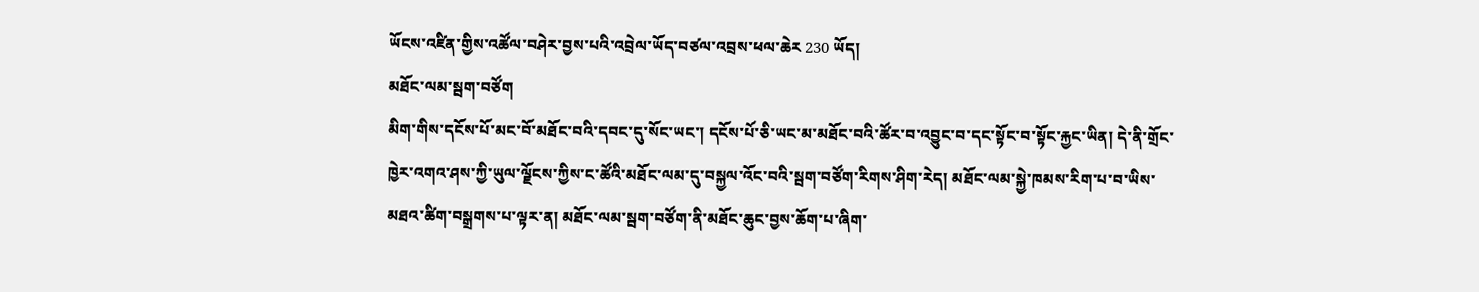ཡོངས་འཛིན་གྱིས་འཚོལ་བཤེར་བྱས་པའི་འབྲེལ་ཡོད་བཙལ་འབྲས་ཕལ་ཆེར 230 ཡོད།
མཐོང་ལམ་སྦག་བཙོག
མིག་གིས་དངོས་པོ་མང་བོ་མཐོང་བའི་དབང་དུ་སོང་ཡང་། དངོས་པོ་ཅི་ཡང་མ་མཐོང་བའི་ཚོར་བ་འབྱུང་བ་དང་སྟོང་བ་སྟོང་རྐྱང་ཡིན། དེ་ནི་གྲོང་ཁྱེར་འགའ་ཤས་ཀྱི་ཡུལ་ལྗོངས་ཀྱིས་ང་ཚོའི་མཐོང་ལམ་དུ་བསྐྱལ་འོང་བའི་སྦག་བཙོག་རིགས་ཤིག་རེད། མཐོང་ལམ་སྐྱེ་ཁམས་རིག་པ་བ་ཡིས་མཐའ་ཚིག་བསྒྲགས་པ་ལྟར་ན། མཐོང་ལམ་སྦག་བཙོག་ནི་མཐོང་ཆུང་བྱས་ཆོག་པ་ཞིག་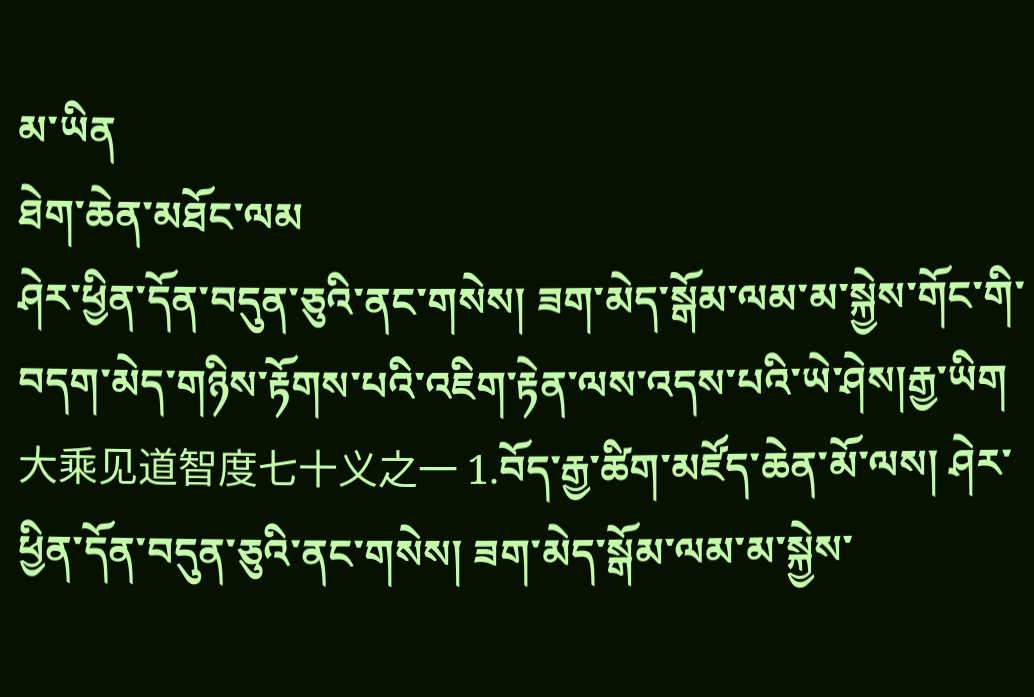མ་ཡིན
ཐེག་ཆེན་མཐོང་ལམ
ཤེར་ཕྱིན་དོན་བདུན་ཅུའི་ནང་གསེས། ཟག་མེད་སྒོམ་ལམ་མ་སྐྱེས་གོང་གི་བདག་མེད་གཉིས་རྟོགས་པའི་འཇིག་རྟེན་ལས་འདས་པའི་ཡེ་ཤེས།རྒྱ་ཡིག 大乘见道智度七十义之一 1.བོད་རྒྱ་ཚིག་མཛོད་ཆེན་མོ་ལས། ཤེར་ཕྱིན་དོན་བདུན་ཅུའི་ནང་གསེས། ཟག་མེད་སྒོམ་ལམ་མ་སྐྱེས་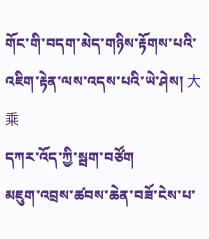གོང་གི་བདག་མེད་གཉིས་རྟོགས་པའི་འཇིག་རྟེན་ལས་འདས་པའི་ཡེ་ཤེས། 大乘
དཀར་འོད་ཀྱི་སྦག་བཙོག
མཇུག་འབྲས་ཚབས་ཆེན་བཟོ་ངེས་པ་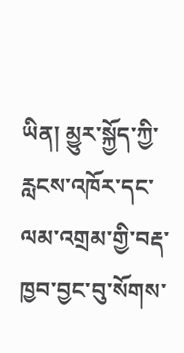ཡིན། མྱུར་སྐྱོད་ཀྱི་རླངས་འཁོར་དང་ལམ་འགྲམ་གྱི་བརྡ་ཁྱབ་བྱང་བུ་སོགས་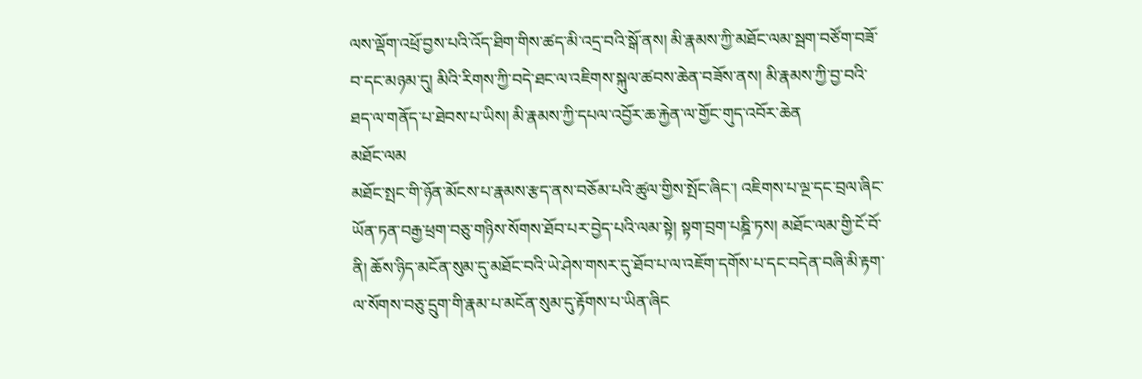ལས་ལྡོག་འཕྲོ་བྱས་པའི་འོད་ཐིག་གིས་ཚད་མི་འདྲ་བའི་སྒོ་ནས། མི་རྣམས་ཀྱི་མཐོང་ལམ་སྦག་བཙོག་བཟོ་བ་དང་མཉམ་དུ། མིའི་རིགས་ཀྱི་བདེ་ཐང་ལ་འཇིགས་སྐུལ་ཚབས་ཆེན་བཟོས་ནས། མི་རྣམས་ཀྱི་བྱ་བའི་ཐད་ལ་གནོད་པ་ཐེབས་པ་ཡིས། མི་རྣམས་ཀྱི་དཔལ་འབྱོར་ཆ་རྐྱེན་ལ་གྱོང་གུད་འབོར་ཆེན
མཐོང་ལམ
མཐོང་སྤང་གི་ཉོན་མོངས་པ་རྣམས་རྩད་ནས་བཅོམ་པའི་ཚུལ་གྱིས་སྤོང་ཞིང་། འཇིགས་པ་ལྔ་དང་བྲལ་ཞིང་ཡོན་ཏན་བརྒྱ་ཕྲག་བཅུ་གཉིས་སོགས་ཐོབ་པར་བྱེད་པའི་ལམ་སྟེ། སྟག་བྲག་པཎྜི་ཏས། མཐོང་ལམ་གྱི་ངོ་བོ་ནི། ཆོས་ཉིད་མངོན་སུམ་དུ་མཐོང་བའི་ཡེ་ཤེས་གསར་དུ་ཐོབ་པ་ལ་འཇོག་དགོས་པ་དང་བདེན་བཞི་མི་རྟག་ལ་སོགས་བཅུ་དྲུག་གི་རྣམ་པ་མངོན་སུམ་དུ་རྟོགས་པ་ཡིན་ཞིང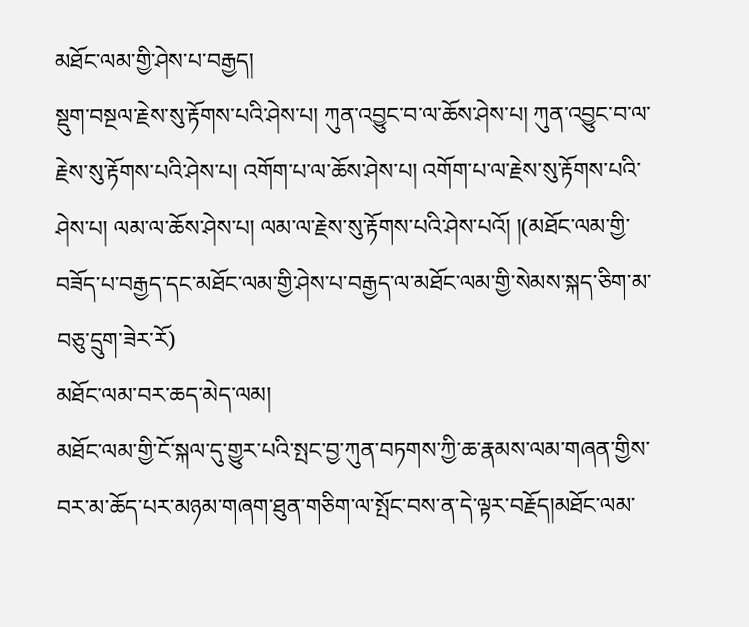མཐོང་ལམ་གྱི་ཤེས་པ་བརྒྱད།
སྡུག་བསྔལ་རྗེས་སུ་རྟོགས་པའི་ཤེས་པ། ཀུན་འབྱུང་བ་ལ་ཆོས་ཤེས་པ། ཀུན་འབྱུང་བ་ལ་རྗེས་སུ་རྟོགས་པའི་ཤེས་པ། འགོག་པ་ལ་ཆོས་ཤེས་པ། འགོག་པ་ལ་རྗེས་སུ་རྟོགས་པའི་ཤེས་པ། ལམ་ལ་ཆོས་ཤེས་པ། ལམ་ལ་རྗེས་སུ་རྟོགས་པའི་ཤེས་པའོ། །(མཐོང་ལམ་གྱི་བཟོད་པ་བརྒྱད་དང་མཐོང་ལམ་གྱི་ཤེས་པ་བརྒྱད་ལ་མཐོང་ལམ་གྱི་སེམས་སྐད་ཅིག་མ་བཅུ་དྲུག་ཟེར་རོ)
མཐོང་ལམ་བར་ཆད་མེད་ལམ།
མཐོང་ལམ་གྱི་ངོ་སྐལ་དུ་གྱུར་པའི་སྤང་བྱ་ཀུན་བཏགས་ཀྱི་ཆ་རྣམས་ལམ་གཞན་གྱིས་བར་མ་ཆོད་པར་མཉམ་གཞག་ཐུན་གཅིག་ལ་སྤོང་བས་ན་དེ་ལྟར་བརྗོད།མཐོང་ལམ་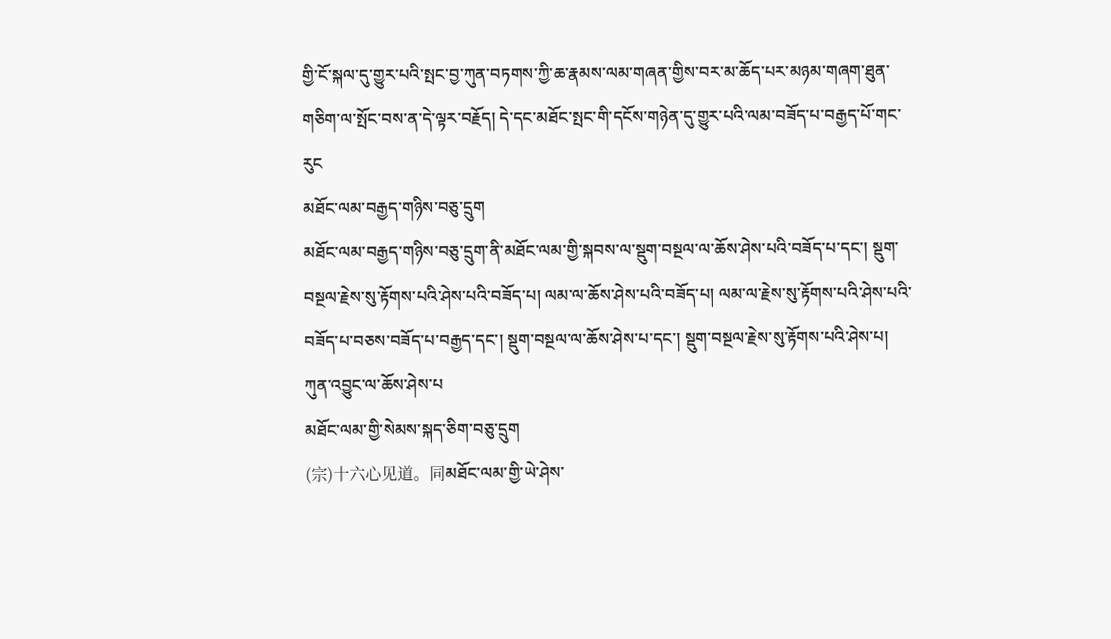གྱི་ངོ་སྐལ་དུ་གྱུར་པའི་སྤང་བྱ་ཀུན་བཏགས་ཀྱི་ཆ་རྣམས་ལམ་གཞན་གྱིས་བར་མ་ཆོད་པར་མཉམ་གཞག་ཐུན་གཅིག་ལ་སྤོང་བས་ན་དེ་ལྟར་བརྗོད། དེ་དང་མཐོང་སྤང་གི་དངོས་གཉེན་དུ་གྱུར་པའི་ལམ་བཟོད་པ་བརྒྱད་པོ་གང་རུང
མཐོང་ལམ་བརྒྱད་གཉིས་བཅུ་དྲུག
མཐོང་ལམ་བརྒྱད་གཉིས་བཅུ་དྲུག་ནི་མཐོང་ལམ་གྱི་སྐབས་ལ་སྡུག་བསྔལ་ལ་ཆོས་ཤེས་པའི་བཟོད་པ་དང་། སྡུག་བསྔལ་རྗེས་སུ་རྟོགས་པའི་ཤེས་པའི་བཟོད་པ། ལམ་ལ་ཆོས་ཤེས་པའི་བཟོད་པ། ལམ་ལ་རྗེས་སུ་རྟོགས་པའི་ཤེས་པའི་བཟོད་པ་བཅས་བཟོད་པ་བརྒྱད་དང་། སྡུག་བསྔལ་ལ་ཆོས་ཤེས་པ་དང་། སྡུག་བསྔལ་རྗེས་སུ་རྟོགས་པའི་ཤེས་པ། ཀུན་འབྱུང་ལ་ཆོས་ཤེས་པ
མཐོང་ལམ་གྱི་སེམས་སྐད་ཅིག་བཅུ་དྲུག
(宗)十六心见道。同མཐོང་ལམ་གྱི་ཡེ་ཤེས་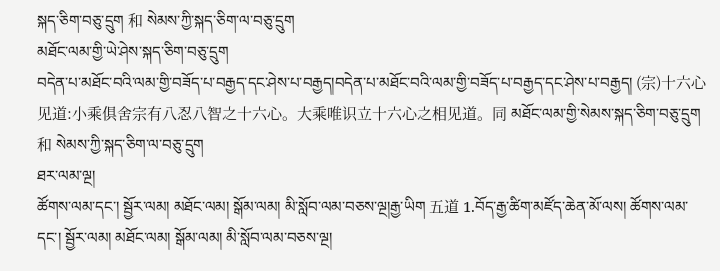སྐད་ཅིག་བཅུ་དྲུག 和 སེམས་ཀྱི་སྐད་ཅིག་ལ་བཅུ་དྲུག
མཐོང་ལམ་གྱི་ཡེ་ཤེས་སྐད་ཅིག་བཅུ་དྲུག
བདེན་པ་མཐོང་བའི་ལམ་གྱི་བཟོད་པ་བརྒྱད་དང་ཤེས་པ་བརྒྱད།བདེན་པ་མཐོང་བའི་ལམ་གྱི་བཟོད་པ་བརྒྱད་དང་ཤེས་པ་བརྒྱད། (宗)十六心见道:小乘俱舍宗有八忍八智之十六心。大乘唯识立十六心之相见道。同 མཐོང་ལམ་གྱི་སེམས་སྐད་ཅིག་བཅུ་དྲུག 和 སེམས་ཀྱི་སྐད་ཅིག་ལ་བཅུ་དྲུག
ཐར་ལམ་ལྔ།
ཚོགས་ལམ་དང་། སྦྱོར་ལམ། མཐོང་ལམ། སྒོམ་ལམ། མི་སློབ་ལམ་བཅས་ལྔ།རྒྱ་ཡིག 五道 1.བོད་རྒྱ་ཚིག་མཛོད་ཆེན་མོ་ལས། ཚོགས་ལམ་དང་། སྦྱོར་ལམ། མཐོང་ལམ། སྒོམ་ལམ། མི་སློབ་ལམ་བཅས་ལྔ།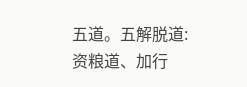五道。五解脱道:资粮道、加行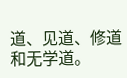道、见道、修道和无学道。